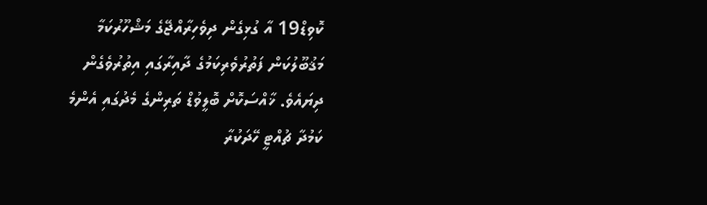ކޮވިޑް19 އާ ގުޅިގެން ދިވެހިރާއްޖޭގެ މަޝްހޫރުކަމާ މަޤުބޫލުކަން ފަތުރުވެރިކަމުގެ ދާއިރާގައި އިތުރުވެގެން ދިޔައެވެ. ޚާއްސަކޮށް ބޮލީވުޑް ތަރިންގެ މެދުގައި އެންމެ ކަމުދާ ޗުއްޓީ ހޭދަކުރާ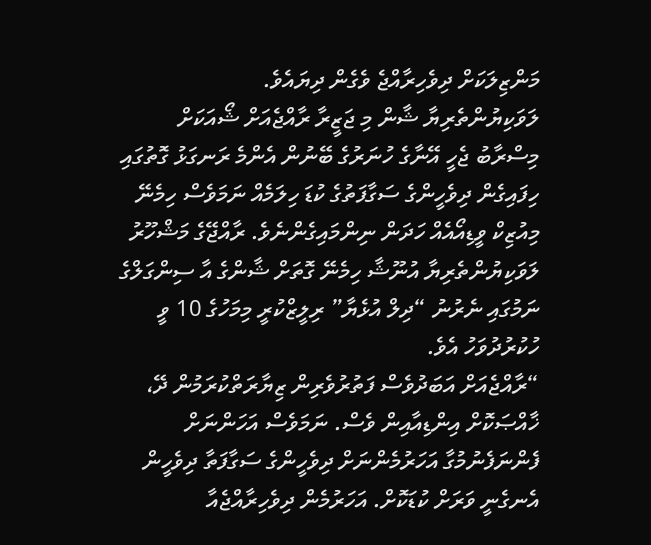މަންޒިލަކަށް ދިވެހިރާއްޖެ ވެގެން ދިޔައެވެ.
ލަވަކިޔުންތެރިޔާ ޝާން މި ޖަޒީރާ ރާއްޖެއަށް ޝޯއަކަށް މިސްރާބު ޖެހީ އޭނާގެ ހުނަރުގެ ބޭނުން އެންމެ ރަނގަޅު ގޮތުގައި ހިފައިގެން ދިވެހީންގެ ސަގާފަތުގެ ކުޑަ ހިލަމެއް ނަމަވެސް ހިމެނޭ މިއުޒިކް ވީޑިއޯއެއް ހަދަން ނިންމައިގެންނެވެ. ރާއްޖޭގެ މަޝްހޫރު ލަވަކިޔުންތެރިޔާ އުނޫޝާ ހިމެނޭ ގޮތަށް ޝާންގެ އާ ސިންގަލްގެ ނަމުގައި ނެރުނު “ދިލް އުޅެޔާ” ރިލީޒްކުރީ މިމަހުގެ 10 ވީ ހުކުރުދުވަހު އެވެ.
“ރާއްޖެއަށް އަބަދުވެސް ފަތުރުވެރިން ޒިޔާރަތްކުރަމުން ދޭ، ޚާއްޞަކޮށް އިންޑިއާއިން ވެސް. ނަމަވެސް އަހަންނަށް ފެންނަފެނުމުގާ އަހަރުމެންނަށް ދިވެހީންގެ ސަގާފަތާ ދިވެހީން އެނގެނީ ވަރަށް ކުޑަކޮށް. އަހަރުމެން ދިވެހިރާއްޖެއާ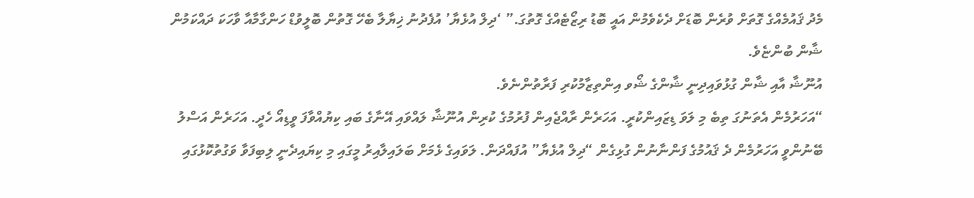މެދު ޤައުމެއްގެ ގޮތަށް ވުރެން ބޮޑަށް ދެކެވެމުން އައީ ބޮޑު ރިޒޯޓެއްގެ ގޮތުގަ.” ‘ދިލް އުޅެޔާ’ އުފެދުނު ޚިޔާލާ ބެހޭ ގޮތުން ބޮލީވުޑް ހަންގާމާއާ ވާހަކަ ދައްކަމުން ޝާން ބުންޏެވެ.
އުނޫޝާ އާއި ޝާން ގުޅުވައިދިނީ ޝާންގެ ޝޯވ އިންތިޒާމުކުރި ފަރާތުންނެވެ.
“އަހަރުމެން އެތަނުގަ ތިބެ މި ލަވަ ޑިޒައިންކުރީ. އަހަރެން ރާއްޖެއިން ފުރުމުގެ ކުރިން އުނޫޝާ ލައްވައި އޭނާގެ ބައި ކިޔުއްވާފަ ވީޑިއޯ ހެދީ. އަހަރެން އަސްލު ބޭނުންވީ އަހަރުމެން ދެ ޤައުމުގެ ފަންނާނުން ގުޅިގެން “ދިލް އުޅެޔާ” އުފައްދަން. ލަވައިގެ ޅެމަށް ބަލައިލާއިރު މީގައި މި ކިޔައިދެނީ ލިބިފަވާ ވަގުތުކޮޅުގައި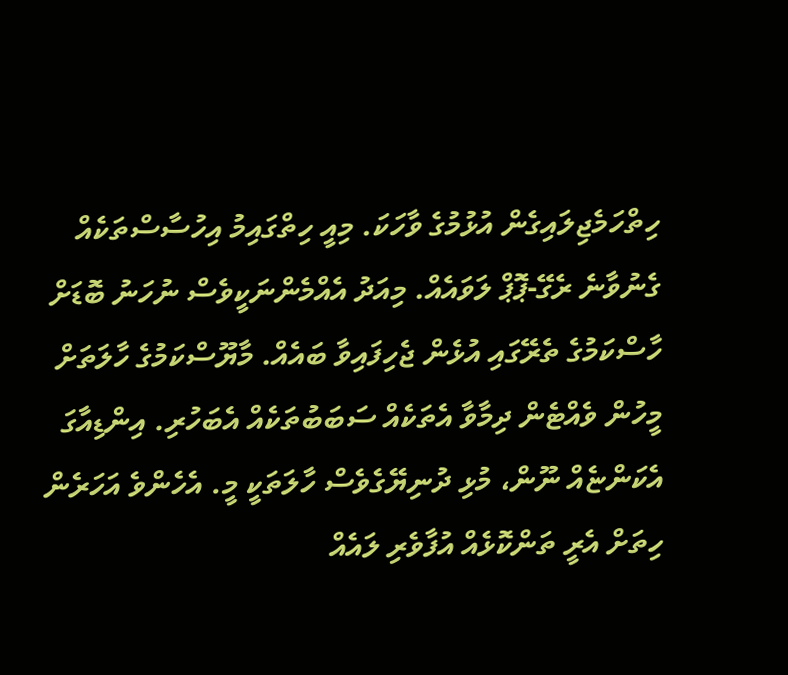ހިތްހަމެޖިލައިގެން އުޅުމުގެ ވާހަކަ. މިއީ ހިތްގައިމު އިހުސާސްތަކެއް ގެނުވާނެ ރެގޭ-ޕޮޕް ލަވައެއް. މިއަދު އެއްމެންނަކީވެސް ނުހަނު ބޮޑަށް ހާސްކަމުގެ ތެރޭގައި އުޅެން ޖެހިފައިވާ ބައެއް. މާޔޫސްކަމުގެ ހާލަތަށް މީހުން ވެއްޓެން ދިމާވާ އެތަކެއް ސަބަބުތަކެއް އެބަހުރި. އިންޑިއާގަ އެކަންޏެއް ނޫން، މުޅި ދުނިޔޭގެވެސް ހާލަތަކީ މީ. އެހެންވެ އަހަރެން ހިތަށް އެރީ ތަންކޮޅެއް އުފާވެރި ލައެއް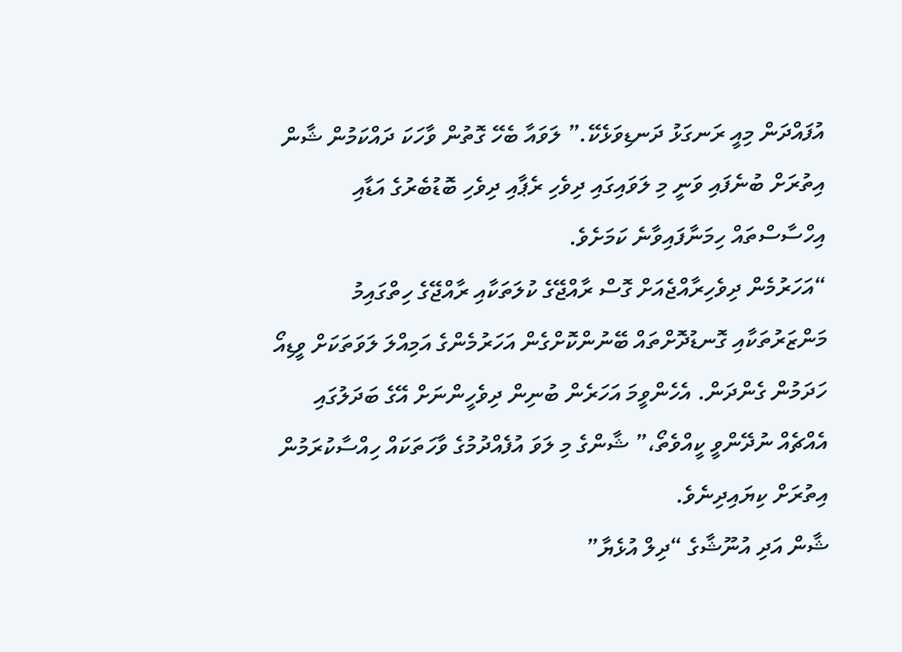އުފައްދަން މިއީ ރަނގަޅު ދަނޑިވަޅެކޭ.” ލަވައާ ބެހޭ ގޮތުން ވާހަކަ ދައްކަމުން ޝާން އިތުރަށް ބުނެފައި ވަނީ މި ލަވައިގައި ދިވެހި ރެޕާއި ދިވެހި ބޮޑުބެރުގެ އަޑާއި އިހްސާސްތައް ހިމަނާފައިވާނެ ކަމަށެވެ.
“އަހަރުމެން ދިވެހިރާއްޖެއަށް ގޮސް ރާއްޖޭގެ ކުލަތަކާއި ރާއްޖޭގެ ހިތްގައިމު މަންޒަރުތަކާއި ގޮނޑުދޮށްތައް ބޭނުންކޮށްގެން އަހަރުމެންގެ އަމިއްލަ ލަވަތަކަށް ވީޑިއޯ ހަދަމުން ގެންދަން. އެހެންވީމަ އަހަރެން ބުނިން ދިވެހީންނަށް އޭގެ ބަދަލުގައި އެއްޗެއް ނުދޭންވީ ކީއްވެތޯ،” ޝާންގެ މި ލަވަ އުފެއްދުމުގެ ވާހަތަކައް ހިއްސާކުރަމުން އިތުރަށް ކިޔައިދިނެވެ.
ޝާން އަދި އުނޫޝާގެ “ދިލް އުޅެޔާ”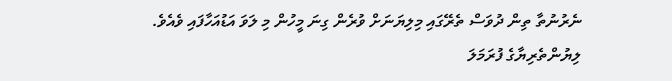ނެރުނުތާ ތިން ދުވަސް ތެރޭގައި މިލިޔަނަށް ވުރެން ގިނަ މީހުން މި ލަވަ އަޑުއަހާފައި ވެއެވެ.
ލިޔުންތެރިޔާގެ ފުރަމަލަ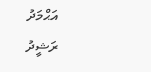އަޙްމަދު ރަޝީދު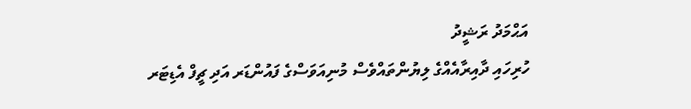އަޙްމަދު ރަޝީދު
ހުރިހައި ދާއިރާއެއްގެ ލިޔުންތައްވެސް މުނިއަވަސްގެ ފައުންޑަރ އަދި ޗީފް އެޑިޓަރ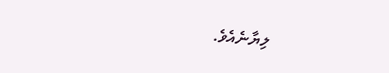ލިޔާނެއެވެ.